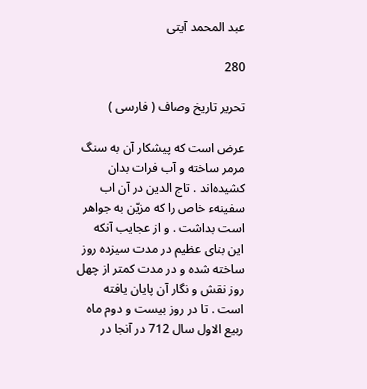عبد المحمد آيتى

280

تحرير تاريخ وصاف ( فارسى )

عرض است كه پيشكار آن به سنگ مرمر ساخته و آب فرات بدان كشيده‌اند . تاج الدين در آن اب سفينهء خاص را كه مزيّن به جواهر است بداشت . و از عجايب آنكه اين بناى عظيم در مدت سيزده روز ساخته شده و در مدت كمتر از چهل روز نقش و نگار آن پايان يافته است . تا در روز بيست و دوم ماه ربيع الاول سال 712 در آنجا در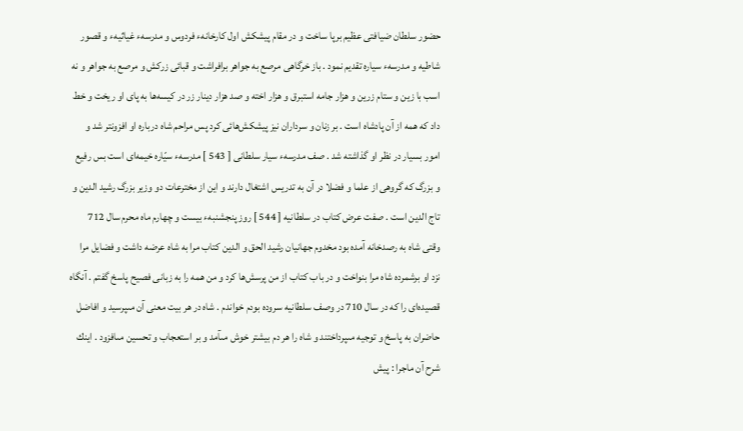حضور سلطان ضيافتى عظيم برپا ساخت و در مقام پيشكش اول كارخانهء فردوس و مدرسهء غياثيهء و قصور شاطيه و مدرسهء سياره تقديم نمود . باز خرگاهى مرصع به جواهر برافراشت و قبائى زركش و مرصع به جواهر و نه اسب با زين و ستام زرين و هزار جامه استبرق و هزار اخته و صد هزار دينار زر در كيسه‌ها به پاى او ريخت و خط داد كه همه از آن پادشاه است . بر زنان و سرداران نيز پيشكش‌هائى كرد پس مراحم شاه درباره او افزونتر شد و امور بسيار در نظر او گذاشته شد . صف مدرسهء سيار سلطانى [ 543 ] مدرسهء سيّاره خيمه‌اى است بس رفيع و بزرگ كه گروهى از علما و فضلا در آن به تدريس اشتغال دارند و اين از مخترعات دو وزير بزرگ رشيد الدين و تاج الدين است . صفت عرض كتاب در سلطانيه [ 544 ] روز پنجشنبهء بيست و چهارم ماه محرم سال 712 وقتى شاه به رصدخانه آمده بود مخدوم جهانيان رشيد الحق و الدين كتاب مرا به شاه عرضه داشت و فضايل مرا نزد او برشمرده شاه مرا بنواخت و در باب كتاب از من پرسش‌ها كرد و من همه را به زبانى فصيح پاسخ گفتم . آنگاه قصيده‌اى را كه در سال 710 در وصف سلطانيه سروده بودم خواندم . شاه در هر بيت معنى آن مىپرسيد و افاضل حاضران به پاسخ و توجيه مىپرداختند و شاه را هر دم بيشتر خوش مىآمد و بر استعجاب و تحسين مىافزود . اينك شرح آن ماجرا : پيش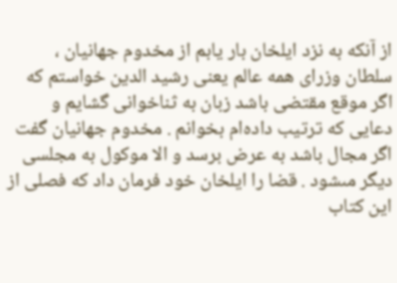از آنكه به نزد ايلخان بار يابم از مخدوم جهانيان ، سلطان وزراى همه عالم يعنى رشيد الدين خواستم كه اگر موقع مقتضى باشد زبان به ثناخوانى گشايم و دعايى كه ترتيب داده‌ام بخوانم . مخدوم جهانيان گفت اگر مجال باشد به عرض برسد و الا موكول به مجلسى ديگر مىشود . قضا را ايلخان خود فرمان داد كه فصلى از اين كتاب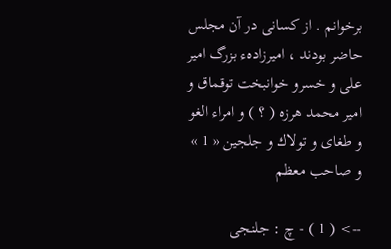برخوانم . از كسانى در آن مجلس حاضر بودند ، اميرزادهء بزرگ امير على و خسرو خوانبخت توقماق و امير محمد هرزه ( ؟ ) و امراء الغو و طغاى و تولاك و جلجين « 1 » و صاحب معظم

--> ( 1 ) - چ : جلنجى